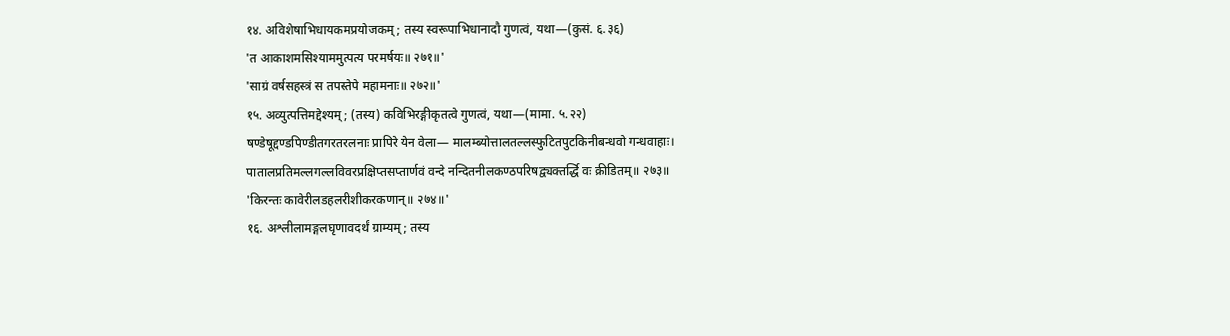१४. अविशेषाभिधायकमप्रयोजकम्; तस्य स्वरूपाभिधानादौ गुणत्वं, यथा—(कुसं. ६.३६)
'त आकाशमसिश्याममुत्पत्य परमर्षयः॥ २७१॥'
'साग्रं वर्षसहस्त्रं स तपस्तेपे महामनाः॥ २७२॥'
१५. अव्युत्पत्तिमद्देश्यम्; (तस्य) कविभिरङ्गीकृतत्वे गुणत्वं, यथा—(मामा. ५.२२)
षण्डेषूद्दण्डपिण्डीतगरतरलनाः प्रापिरे येन वेला— मालम्ब्योत्तालतल्लस्फुटितपुटकिनीबन्धवो गन्धवाहाः।
पातालप्रतिमल्लगल्लविवरप्रक्षिप्तसप्तार्णवं वन्दे नन्दितनीलकण्ठपरिषद्व्यक्तर्द्धि वः क्रीडितम्॥ २७३॥
'किरन्तः कावेरीलडहलरीशीकरकणान्॥ २७४॥'
१६. अश्लीलामङ्गलघृणावदर्थं ग्राम्यम्; तस्य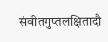संवीतगुप्तलक्षितादौ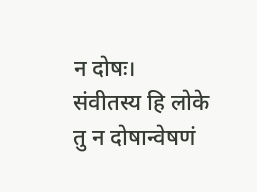न दोषः।
संवीतस्य हि लोके तु न दोषान्वेषणं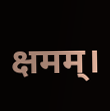क्षमम्।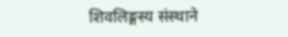शिवलिङ्गस्य संस्थाने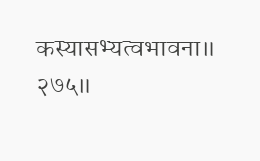कस्यासभ्यत्वभावना॥ २७५॥